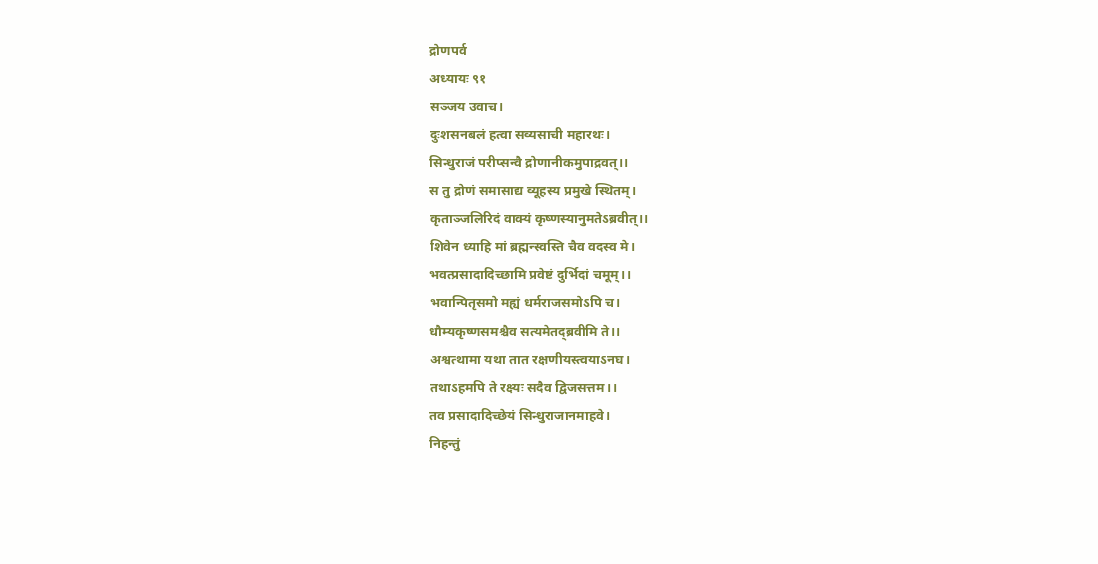द्रोणपर्व
अध्यायः ९१
सञ्जय उवाच।
दुःशसनबलं हत्वा सव्यसाची महारथः।
सिन्धुराजं परीप्सन्वै द्रोणानीकमुपाद्रवत्।।
स तु द्रोणं समासाद्य व्यूहस्य प्रमुखे स्थितम्।
कृताञ्जलिरिदं वाक्यं कृष्णस्यानुमतेऽब्रवीत्।।
शिवेन ध्याहि मां ब्रह्मन्स्वस्ति चैव वदस्व मे।
भवत्प्रसादादिच्छामि प्रवेष्टं दुर्भिदां चमूम्।।
भवान्पितृसमो मह्यं धर्मराजसमोऽपि च।
धौम्यकृष्णसमश्चैव सत्यमेतद्ब्रवीमि ते।।
अश्वत्थामा यथा तात रक्षणीयस्त्वयाऽनघ।
तथाऽहमपि ते रक्ष्यः सदैव द्विजसत्तम।।
तव प्रसादादिच्छेयं सिन्धुराजानमाहवे।
निहन्तुं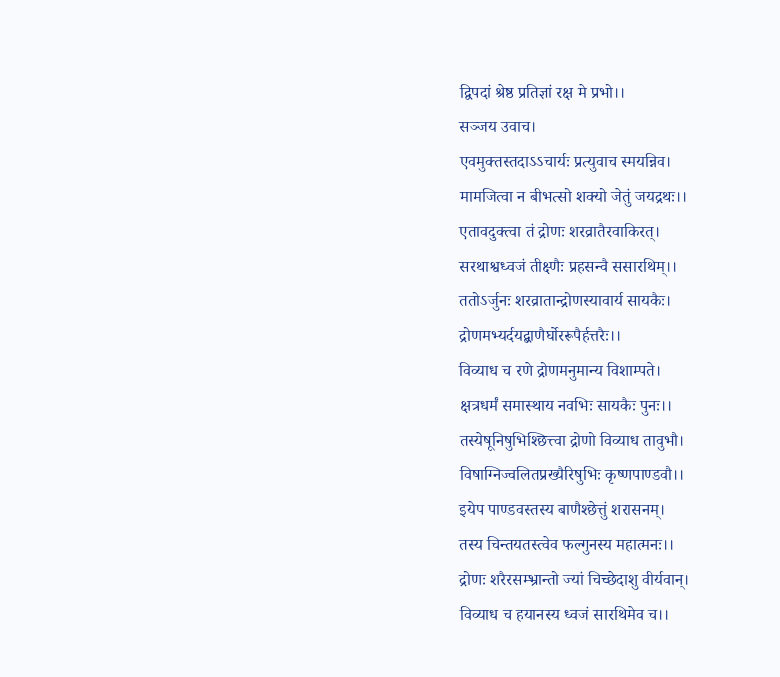द्विपदां श्रेष्ठ प्रतिज्ञां रक्ष मे प्रभो।।
सञ्जय उवाच।
एवमुक्तस्तदाऽऽचार्यः प्रत्युवाच स्मयन्निव।
मामजित्वा न बीभत्सो शक्यो जेतुं जयद्रथः।।
एतावदुक्त्वा तं द्रोणः शरव्रातैरवाकिरत्।
सरथाश्वध्वजं तीक्ष्णैः प्रहसन्वै ससारथिम्।।
ततोऽर्जुनः शरव्रातान्द्रोणस्यावार्य सायकैः।
द्रोणमभ्यर्दयद्बाणैर्घोररूपैर्हत्तरैः।।
विव्याध च रणे द्रोणमनुमान्य विशाम्पते।
क्षत्रधर्मं समास्थाय नवभिः सायकैः पुनः।।
तस्येषूनिषुभिश्छित्त्वा द्रोणो विव्याध तावुभौ।
विषाग्निज्वलितप्रख्यैरिषुभिः कृष्णपाण्डवौ।।
इयेप पाण्डवस्तस्य बाणैश्छेत्तुं शरासनम्।
तस्य चिन्तयतस्त्वेव फल्गुनस्य महात्मनः।।
द्रोणः शरैरसम्भ्रान्तो ज्यां चिच्छेदाशु वीर्यवान्।
विव्याध च हयानस्य ध्वजं सारथिमेव च।।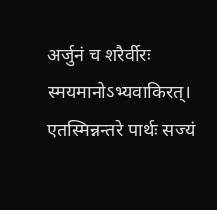अर्जुनं च शरैर्वीरः स्मयमानोऽभ्यवाकिरत्।
एतस्मिन्नन्तरे पार्थः सज्यं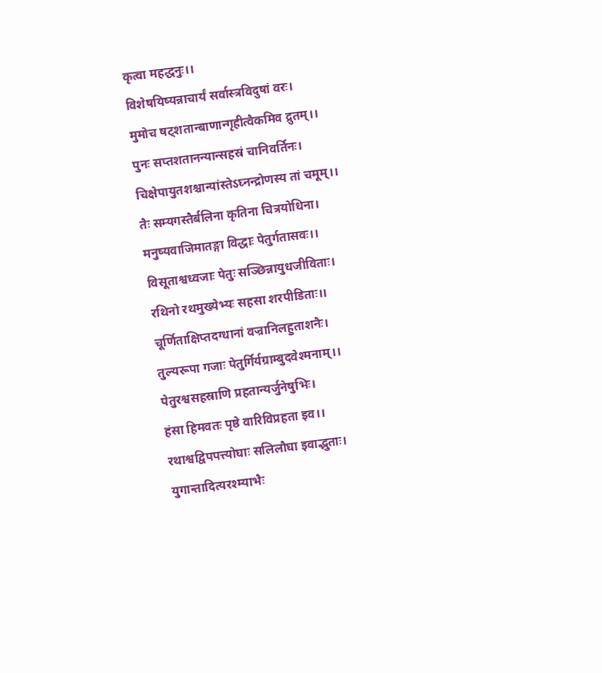कृत्वा महद्धनुः।।
विशेषयिष्यन्नाचार्यं सर्वास्त्रविदुषां वरः।
मुमोच षट्शतान्बाणान्गृहीत्वैकमिव द्रुतम्।।
पुनः सप्तशतानन्यान्सहस्रं चानिवर्तिनः।
चिक्षेपायुतशश्चान्यांस्तेऽघ्नन्द्रोणस्य तां चमूम्।।
तैः सम्यगस्तैर्बलिना कृतिना चित्रयोधिना।
मनुष्यवाजिमातङ्गा विद्धाः पेतुर्गतासवः।।
विसूताश्वध्वजाः पेतुः सञ्छिन्नायुधजीविताः।
रथिनो रथमुख्येभ्यः सहसा शरपीडिताः।।
चूर्णिताक्षिप्तदग्धानां वज्रानिलहुताशनैः।
तुल्यरूपा गजाः पेतुर्गिर्यग्राम्बुदवेश्मनाम्।।
पेतुरश्वसहस्राणि प्रहतान्यर्जुनेषुभिः।
हंसा हिमवतः पृष्ठे वारिविप्रहता इव।।
रथाश्वद्विपपत्त्योघाः सलिलौघा इवाद्भुताः।
युगान्तादित्यरश्म्याभैः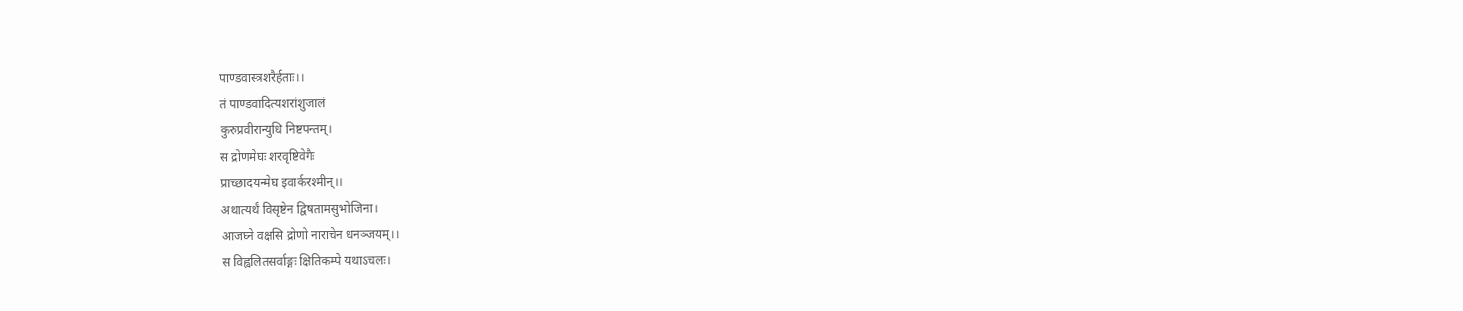पाण्डवास्त्रशरैर्हताः।।
तं पाण्डवादित्यशरांशुजालं
कुरुप्रवीरान्युधि निष्टपन्तम्।
स द्रोणमेघः शरवृष्टिवेगैः
प्राच्छादयन्मेघ इवार्करश्मीन्।।
अथात्यर्थं विसृष्टेन द्विषतामसुभोजिना।
आजघ्ने वक्षसि द्रोणो नाराचेन धनञ्जयम्।।
स विह्वलितसर्वाङ्गः क्षितिकम्पे यथाऽचलः।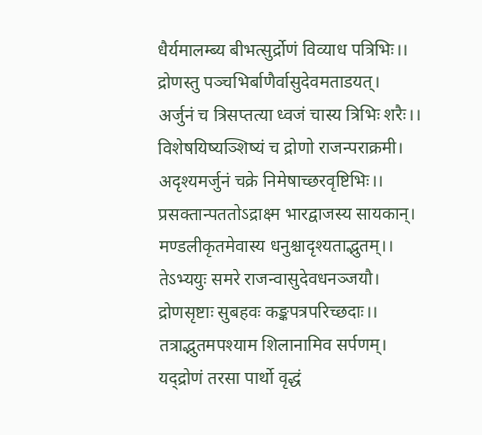धैर्यमालम्ब्य बीभत्सुर्द्रोणं विव्याध पत्रिभिः।।
द्रोणस्तु पञ्चभिर्बाणैर्वासुदेवमताडयत्।
अर्जुनं च त्रिसप्तत्या ध्वजं चास्य त्रिभिः शरैः।।
विशेषयिष्यञ्शिष्यं च द्रोणो राजन्पराक्रमी।
अदृश्यमर्जुनं चक्रे निमेषाच्छरवृष्टिभिः।।
प्रसक्तान्पततोऽद्राक्ष्म भारद्वाजस्य सायकान्।
मण्डलीकृतमेवास्य धनुश्चादृश्यताद्भुतम्।।
तेऽभ्ययुः समरे राजन्वासुदेवधनञ्जयौ।
द्रोणसृष्टाः सुबहवः कङ्कपत्रपरिच्छदाः।।
तत्राद्भुतमपश्याम शिलानामिव सर्पणम्।
यद्द्रोणं तरसा पार्थो वृद्धं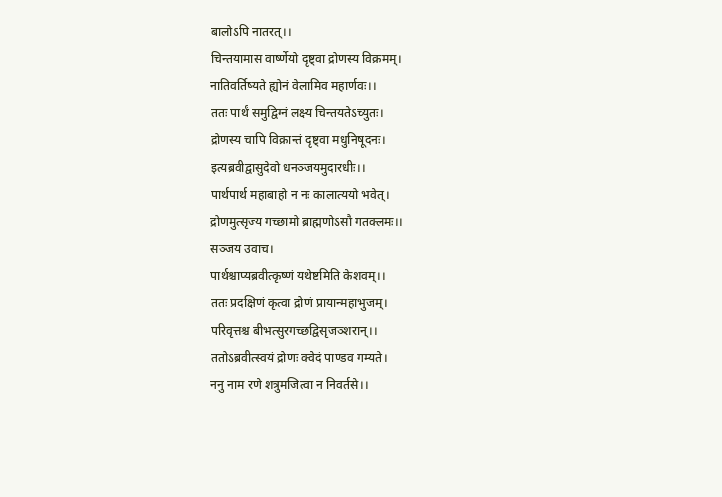बालोऽपि नातरत्।।
चिन्तयामास वार्ष्णेयो दृष्ट्वा द्रोणस्य विक्रमम्।
नातिवर्तिष्यते ह्योनं वेलामिव महार्णवः।।
ततः पार्थं समुद्विग्नं लक्ष्य चिन्तयतेऽच्युतः।
द्रोणस्य चापि विक्रान्तं दृष्ट्वा मधुनिषूदनः।
इत्यब्रवीद्वासुदेवो धनञ्जयमुदारधीः।।
पार्थपार्थ महाबाहो न नः कालात्ययो भवेत्।
द्रोणमुत्सृज्य गच्छामो ब्राह्मणोऽसौ गतक्लमः।।
सञ्जय उवाच।
पार्थश्चाप्यब्रवीत्कृष्णं यथेष्टमिति केशवम्।।
ततः प्रदक्षिणं कृत्वा द्रोणं प्रायान्महाभुजम्।
परिवृत्तश्च बीभत्सुरगच्छद्विसृजञ्शरान्।।
ततोऽब्रवीत्स्वयं द्रोणः क्वेदं पाण्डव गम्यते।
ननु नाम रणे शत्रुमजित्वा न निवर्तसे।।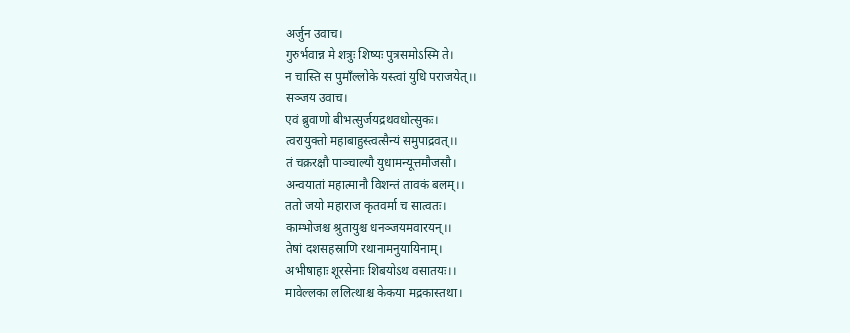अर्जुन उवाच।
गुरुर्भवान्न मे शत्रुः शिष्यः पुत्रसमोऽस्मि ते।
न चास्ति स पुमाँल्लोके यस्त्वां युधि पराजयेत्।।
सञ्जय उवाच।
एवं ब्रुवाणो बीभत्सुर्जयद्रथवधोत्सुकः।
त्वरायुक्तो महाबाहुस्त्वत्सैन्यं समुपाद्रवत्।।
तं चक्ररक्षौ पाञ्चाल्यौ युधामन्यूत्तमौजसौ।
अन्वयातां महात्मानौ विशन्तं तावकं बलम्।।
ततो जयो महाराज कृतवर्मा च सात्वतः।
काम्भोजश्च श्रुतायुश्च धनञ्जयमवारयन्।।
तेषां दशसहस्राणि रथानामनुयायिनाम्।
अभीषाहाः शूरसेनाः शिबयोऽथ वसातयः।।
मावेल्लका ललित्थाश्च केकया मद्रकास्तथा।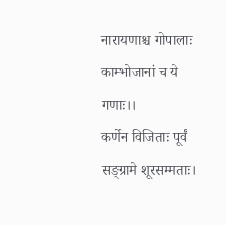नारायणाश्च गोपालाः काम्भोजानां च ये गणाः।।
कर्णेन विजिताः पूर्वं सङ्ग्रामे शूरसम्मताः।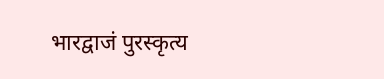भारद्वाजं पुरस्कृत्य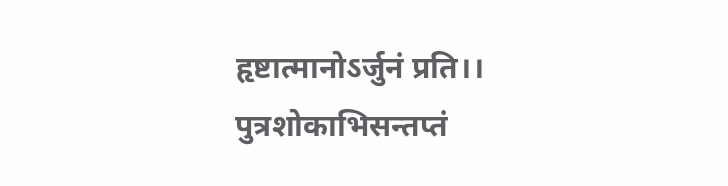हृष्टात्मानोऽर्जुनं प्रति।।
पुत्रशोकाभिसन्तप्तं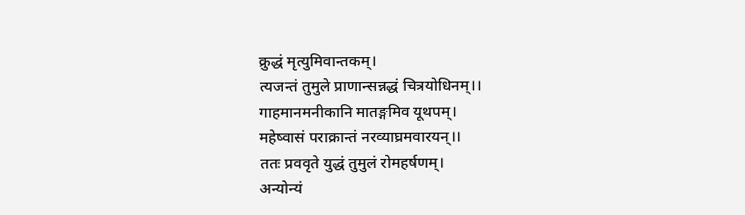क्रुद्धं मृत्युमिवान्तकम्।
त्यजन्तं तुमुले प्राणान्सन्नद्धं चित्रयोधिनम्।।
गाहमानमनीकानि मातङ्गमिव यूथपम्।
महेष्वासं पराक्रान्तं नरव्याघ्रमवारयन्।।
ततः प्रववृते युद्धं तुमुलं रोमहर्षणम्।
अन्योन्यं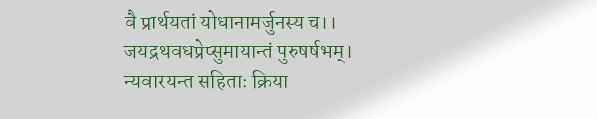वै प्रार्थयतां योधानामर्जुनस्य च।।
जयद्रथवधप्रेप्सुमायान्तं पुरुषर्षभम्।
न्यवारयन्त सहिताः क्रिया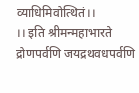व्याधिमिवोत्थितं।।
।। इति श्रीमन्महाभारते द्रोणपर्वणि जयद्रथवधपर्वणि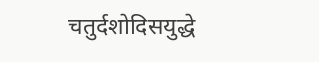चतुर्दशोदिसयुद्धे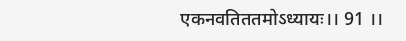एकनवतिततमोऽध्यायः।। 91 ।।